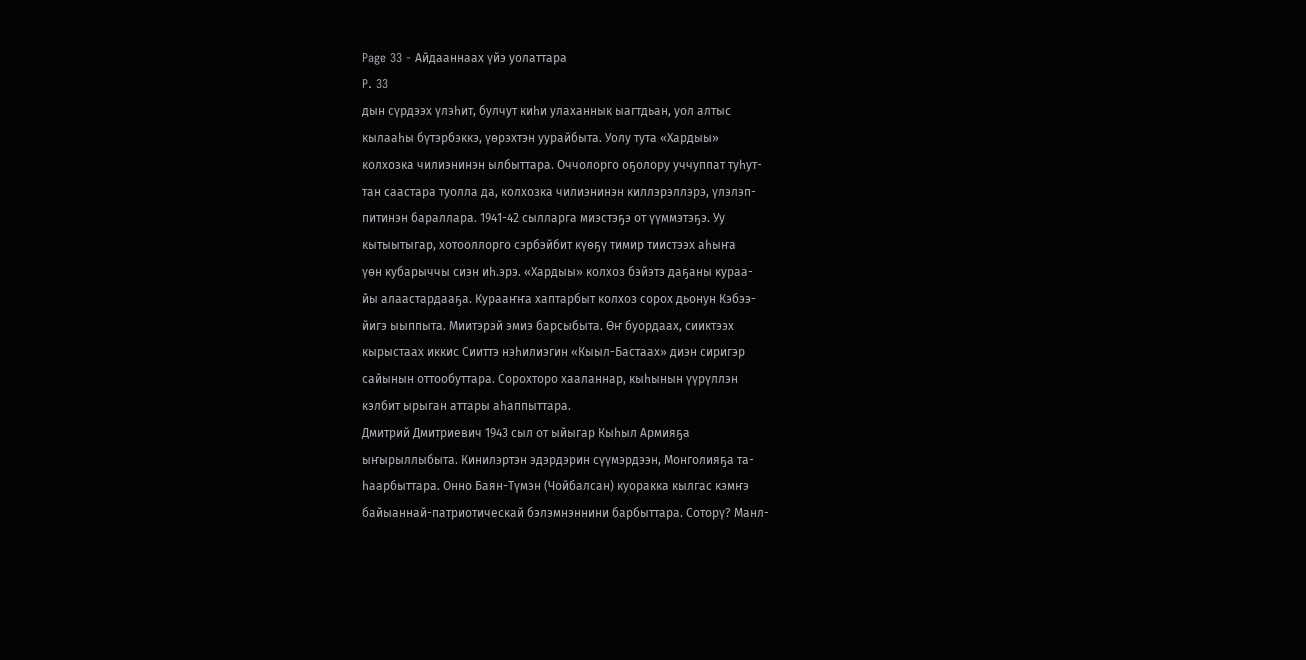Page 33 - Айдааннаах үйэ уолаттара
P. 33
дын сүрдээх үлэһит, булчут киһи улаханнык ыагтдьан, уол алтыс
кылааһы бүтэрбэккэ, үөрэхтэн уурайбыта. Уолу тута «Хардыы»
колхозка чилиэнинэн ылбыттара. Оччолорго оҕолору уччуппат туһут-
тан саастара туолла да, колхозка чилиэнинэн киллэрэллэрэ, үлэлэп-
питинэн бараллара. 1941-42 сылларга миэстэҕэ от үүммэтэҕэ. Уу
кытыытыгар, хотооллорго сэрбэйбит күөҕү тимир тиистээх аһыҥа
үөн кубарыччы сиэн иһ.эрэ. «Хардыы» колхоз бэйэтэ даҕаны кураа-
йы алаастардааҕа. Курааҥҥа хаптарбыт колхоз сорох дьонун Кэбээ-
йигэ ыыппыта. Миитэрэй эмиэ барсыбыта. Өҥ буордаах, сииктээх
кырыстаах иккис Сииттэ нэһилиэгин «Кыыл-Бастаах» диэн сиригэр
сайынын оттообуттара. Сорохторо хааланнар, кыһынын үүрүллэн
кэлбит ырыган аттары аһаппыттара.
Дмитрий Дмитриевич 1943 сыл от ыйыгар Кыһыл Армияҕа
ыҥырыллыбыта. Кинилэртэн эдэрдэрин сүүмэрдээн, Монголияҕа та-
һаарбыттара. Онно Баян-Түмэн (Чойбалсан) куоракка кылгас кэмҥэ
байыаннай-патриотическай бэлэмнэннини барбыттара. Соторү? Манл-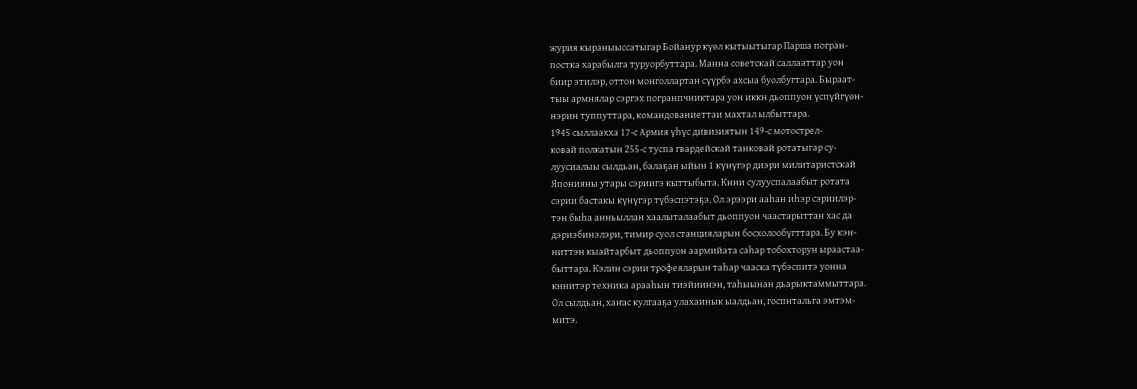журия кыраныыссатыгар Бойанур күөл кытыытыгар Парша погран-
постка харабылга туруорбуттара. Манна советскай саллааттар уон
биир этилэр, оттон монголлартан сүүрбэ ахсыа буолбугтара. Быраат-
тыы армнялар сэргэх погранпчниктара уон иккн дьоппуон үспүйгүөн-
нэрин туппуттара, командованиеттаи махтал ылбыттара.
1945 сыллаахха 17-с Армия үһүс дивизиятын 149-с мотострел-
ковай полкатын 255-с туспа гвардейскай танковай ротатыгар су-
луусиалыы сылдьан, балаҕан ыйын 1 күнүгэр диэри милитаристскай
Японияны утары сэриигэ кыттыбыта. Кнни сулууспалаабыт ротата
сэрии бастакы күнүгэр түбэспэтэҕэ. Ол эрээри ааһан иһэр сэриилэр-
тэн быһа анньыллан хаалыталаабыт дьоппуон чаастарыттан хас да
дэриэбинэлэри, тимир суол станцияларын босхолообүгттара. Бу кэн-
ниттэн кыайтарбыт дьоппуон аармийата саһар тобохторун ыраастаа-
быттара. Кэлин сэрии трофеяларын таһар чааска түбэспитэ уонна
кннитэр техника арааһын тиэйиинэн, таһыынан дьарыктаммыттара.
Ол сылдьан, хаҥас кулгааҕа улахаинык ыалдьан, госпнтальга эмтэм-
митэ.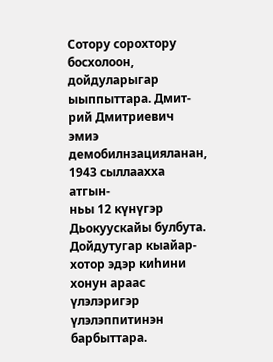Сотору сорохтору босхолоон, дойдуларыгар ыыппыттара. Дмит-
рий Дмитриевич эмиэ демобилнзацияланан, 1943 сыллаахха атгын-
ньы 12 күнүгэр Дьокуускайы булбута.
Дойдутугар кыайар-хотор эдэр киһини хонун араас үлэлэригэр
үлэлэппитинэн барбыттара.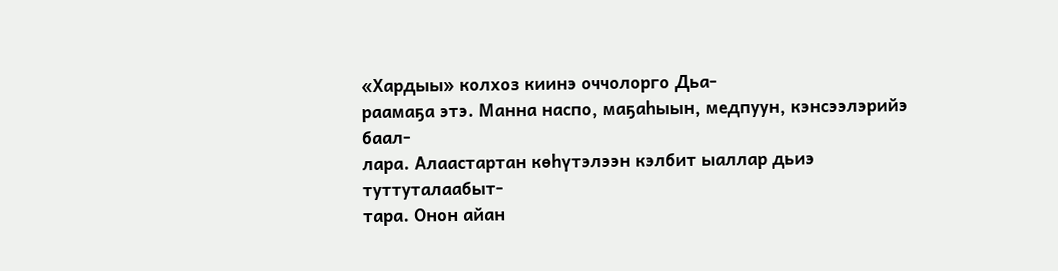«Хардыы» колхоз киинэ оччолорго Дьа-
раамаҕа этэ. Манна наспо, маҕаһыын, медпуун, кэнсээлэрийэ баал-
лара. Алаастартан көһүтэлээн кэлбит ыаллар дьиэ туттуталаабыт-
тара. Онон айан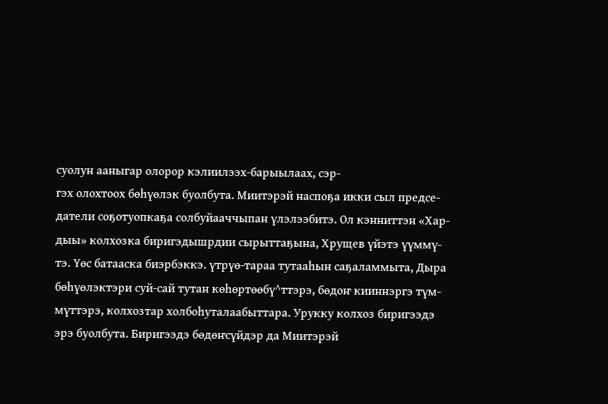суолун ааныгар олорор кэлиилээх-барыылаах, сэр-
гэх олохтоох бөһүөлэк буолбута. Миитэрэй наспоҕа икки сыл предсе-
датели соҕотуопкаҕа солбуйааччыпан үлэлээбитэ. Ол кэнниттэн «Хар-
дыы» колхозка биригэдышрдии сырыттаҕына, Хрущев үйэтэ үүммү-
тэ. Үөс батааска биэрбэккэ. үтрүө-тараа тутааһын саҕаламмыта, Дыра
бөһүөлэктэри суй-сай тутан көһөртөөбү^ттэрэ, бөдоҥ кииннэргэ түм-
мүттэрэ, колхозтар холбоһуталаабыттара. Урукку колхоз биригээдэ
эрэ буолбута. Биригээдэ бөдөҥсүйдэр да Миитэрэй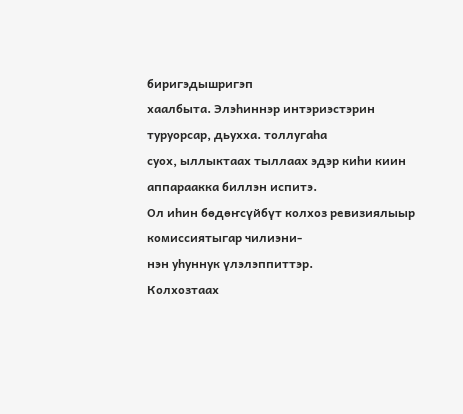биригэдышригэп
хаалбыта. Элэһиннэр интэриэстэрин туруорсар, дьухха. толлугаһа
суох, ыллыктаах тыллаах эдэр киһи киин аппараакка биллэн испитэ.
Ол иһин бөдөҥсүйбүт колхоз ревизиялыыр комиссиятыгар чилиэни-
нэн уһуннук үлэлэппиттэр.
Колхозтаах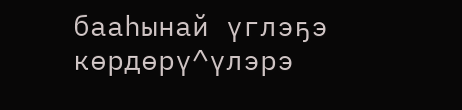бааһынай үглэҕэ көрдөрү^үлэрэ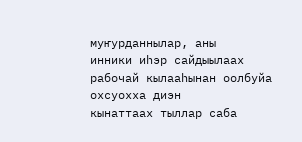муҥурданнылар, аны
инники иһэр сайдыылаах рабочай кылааһынан оолбуйа охсуохха диэн
кынаттаах тыллар саба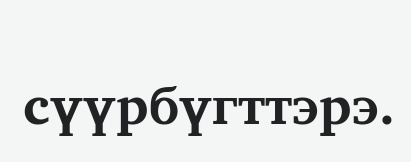сүүрбүгттэрэ.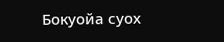Бокуойа суох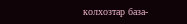колхозтар база-